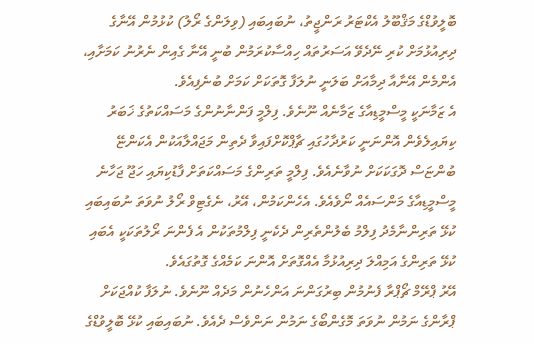ބޮލީވުޑްގެ މަޤްބޫލު އެކްޓަރު ރަންޖީތު، ނުބައިބައި (ވިލަންގެ ރޯލު) ކުޅުމުން އޭނާގެ ދިރިއުޅުމަށް ކުރި ނޭދެވޭ އަސަރުތައް ހިއްސާކުރަމުން ބުނީ އޭނާ ގެއިން ނެރުނު ކަމަށާއި، އެންމެން އޭނާއާ ދިމާއަށް ބަލަނީ ނުލަފާ ގޮތަކަށް ކަމަށް ބުނެފިއެވެ.
އެ ޒަމާނަކީ މީސްމީޑިއާގެ ޒަމާނެއް ނޫނެވެ. ފިލްމީ ފަންނާނުންގެ މަސައްކަތުގެ ޚަބަރު ކިޔައިލެވެން އޮންނަނީ ކަރުދާހުގައި ޗާޕްކޮށްފައިވާ ދެތިން މަޖައްލާއަކުން އެކަންޏޭ ބުންޏަސް ދޮގަކަކަށް ނުވާނެއެވެ. ފިލްމީ ތަރިންގެ މަސައްކަތަށް ފާޑުކިޔައި ހަޖޫ ޖަހާނެ މީސްމީޑިއާގެ މަންސައެއް ނޯވެއެވެ. އެހެންކަމުން، އޭރު، ނެގެޓިވް ރޯލު ނުވަތަ ނުބައިބައި ކުޅޭ ތަރިންނާމެދު ފިލްމު ބެލުންތެރިން ދެކެނީ ފިލްމުތަކުން އެ ފެންނަ ރޯލުތަކަކީ އެބައި ކުޅޭ ތަރިންގެ އަމިއްލަ ދިރިއުޅުމާ އެއްގޮތަށް އޮންނަ ކަމެއްގެ ގޮތުގައެވެ.
އޭރު ޕްރޭމް ޗޯޕްރާ ފެނުމުން ބިރުގަންނަ އަންހެނުން މަދެއް ނޫނެވެ. ނުލަފާ ކުއްޖަކަށް ޕްރާންގެ ނަމުން ނުވަތަ މޮގެންބޯގެ ނަމުން ނަންވެސް ދެއެވެ. ނުބައިބައި ކުޅޭ ބޮލީވުޑްގެ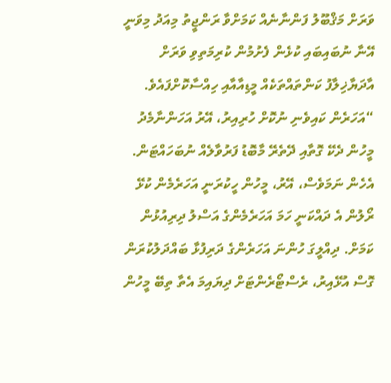ވަރަށް މަޤްބޫލު ފަންނާނެއް ކަމަށްވާ ރަންޖީތު މިއަދު މިވަނީ އޭނާ ނުބައިބައި ކުޅެން ފެށުމުން ކުރިމަތިވި ވަރަށް އާދަޔާޚިލާފު ކަންތައްތަކެއް މީޑިއާއާއި ހިއްސާކޮށްފައެވެ.
“އަހަރެން ކައިވެނި ނުކޮށް ހުރިއިރު، އޭރު އަހަންނާމެދު މީހުން ދެކޭ ގޮތާއި ދޭތެރޭ މާބޮޑު ފަރުވާލެއް ނުބަހައްޓަން. އެހެން ނަމަވެސް، އޭރު، މީހުން ހީކުރަނީ އަހަރެމެން ކުޅޭ ރޯލުން އެ ދައްކަނީ ހަމަ އަހަރެމެންގެ އަސްލު ދިރިއުޅުން ކަމަށް. ދިއްލީގަ ހުންނަ އަހަރެންގެ ދަރިފުޅާ ބައްދަލުކުރަން ގޮސް އުޅޭއިރު، ރެސްޓޯރެންޓަށް ދިޔައިމަ އެތާ ތިބޭ މީހުން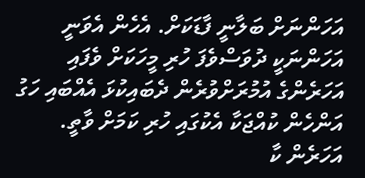އަހަންނަށް ބަލާނީ ފާޑަކަށް. އެހެން އެވަނީ އަހަންނަކީ ދުވަސްވެފަ ހުރި މީހަކަށް ވެފައި އަހަރެންގެ އުމުރަށްވުރެން ދެބައިކުޅަ އެއްބައި ހަގު އަންހެން ކުއްޖަކާ އެކުގައި ހުރި ކަމަށް ވާތީ. އަހަރެން ކާ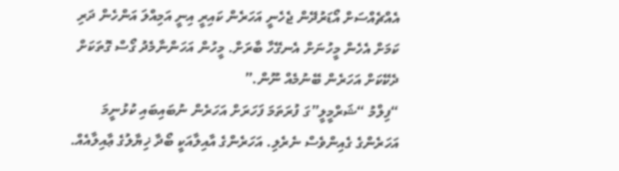އެއްޗެއްސަށް އޯޑަރުދޭން ޖެހެނީ އަހަރެން ކައިރީ އިނީ އަމިއްލަ އަންހެން ދަރި ކަމަށް އެހެން މީހުނަށް އެނގޭހާ ބާރަށް. މީހުން އަހަންނާމެދު ގޯސް ގޮތަކަށް ދެކޭކަށް އަހަރެން ބޭނުމެއް ނޫން.”
“ފިލްމު “ޝަރްމީލީ”ގަ ފުރަތަމަ ފަހަރަށް އަހަރެން ނުބައިބައި ކުޅުނީމަ އަހަރެންގެ ގެއިންވެސް ނެރެލި. އަހަރެންގެ އާއިލާއަކީ ބޯދާ ޚިޔާލުގެ ޢާއިލާއެއް.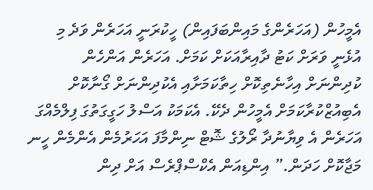އެމީހުން (އަހަރެންގެ މައިންބަފައިން) ހީކުރަނީ އަހަރެން ވަދެ މި އުޅެނީ ވަރަށް ކަޓު ދާއިރާއަކަށް ކަމަށް. އަހަރެން އަންހެން ކުދިންނަށް އިހާނެތިކޮށް ހިތާކަމަށާއި އެކުދިންނަށް ގޯނާކޮށް އެބިއުޒްކުރާކަމަށް އެމީހުން ދެކޭ. އެކަމަކު އަސްލު ހަގީގަތުގަ ފިލްމެއްގަ އަހަރެން އެ ވިޔާނުދާ ރޯލުގެ ޝޮޓް ނިންމާފަ އަހަރުމެން އެންމެން ހީނ މަޖާކޮށް ހަދަން.” އިންޑިއަން އެކްސްޕްރެސް އަށް ދިން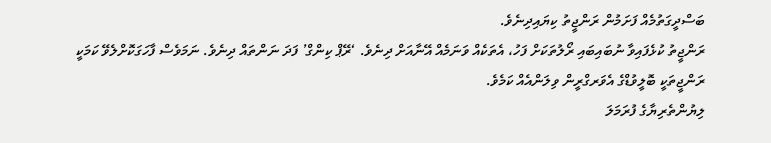ބަސްދީގަތުމެއް ފަށަމުން ރަންޖީތު ކިޔައިދިނެވެ.
ރަންޖީތު ކުޅެފައިވާ ނުބައިބައި ރޯލުތަކަށް ފަހު، އެތަކެއް ވަނަމެއް އޭނާއަށް ދިނެވެ. ‘ރޭޕް ކިންގް’ ފަދަ ނަންތައް ދިނެވެ. ނަމަވެސް ފާހަގަކޮށްލެވޭ ކަމަކީ ރަންޖީތަކީ ބޮލީވުޑްގެ އެވަރގްރީން ވިލަންއެއް ކަމެވެ.
ލިޔުންތެރިޔާގެ ފުރަމަލަ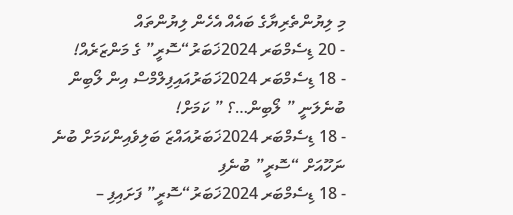މި ލިޔުންތެރިޔާގެ ބައެއް އެހެން ލިޔުންތައް
- 20 ޑިސެމްބަރ 2024ޚަބަރު“ސޮރީ” ގެ މަންޒަރެއް!
- 18 ޑިސެމްބަރ 2024ޚަބަރުއައިފިލްމްސް އިން ލޯބިން ބުނެލަނީ ” ލޯބިން…؟ ” ކަމަށް!
- 18 ޑިސެމްބަރ 2024ޚަބަރުއައްޒަ ބަލިވެއިންކަމަށް ބުނެ ނަހޫއަށް “ސޮރީ” ބުނެފި
- 18 ޑިސެމްބަރ 2024ޚަބަރު“ސޮރީ” ފަށައިފި –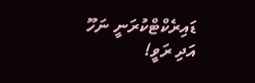ޑައިރެކްޓްކުރަނީ ނަހޫ އަދި ރަވީ!